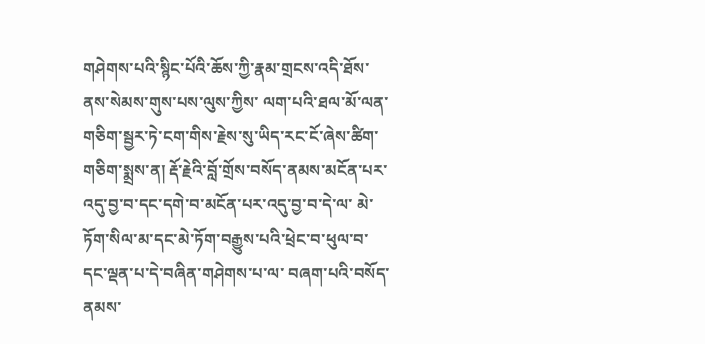གཤེགས་པའི་སྙིང་པོའི་ཆོས་ཀྱི་རྣམ་གྲངས་འདི་ཐོས་ནས་སེམས་གུས་པས་ལུས་ཀྱིས་ ལག་པའི་ཐལ་མོ་ལན་གཅིག་སྦྱར་ཏེ་ངག་གིས་རྗེས་སུ་ཡིད་རང་ངོ་ཞེས་ཚིག་གཅིག་སྨྲས་ན། རྡོ་རྗེའི་བློ་གྲོས་བསོད་ནམས་མངོན་པར་འདུ་བྱ་བ་དང་དགེ་བ་མངོན་པར་འདུ་བྱ་བ་དེ་ལ་ མེ་ཏོག་སིལ་མ་དང་མེ་ཏོག་བརྒྱུས་པའི་ཕྲེང་བ་ཕུལ་བ་དང་ལྡན་པ་དེ་བཞིན་གཤེགས་པ་ལ་ བཞག་པའི་བསོད་ནམས་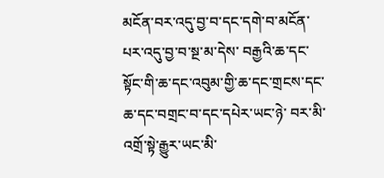མངོན་བར་འདུ་བྱ་བ་དང་དགེ་བ་མངོན་པར་འདུ་བྱ་བ་སྔ་མ་དེས་ བརྒྱའི་ཆ་དང་སྟོང་གི་ཆ་དང་འབུམ་གྱི་ཆ་དང་གྲངས་དང་ཆ་དང་བགྲང་བ་དང་དཔེར་ཡང་ཉེ་ བར་མི་འགྲོ་སྟེ་རྒྱུར་ཡང་མི་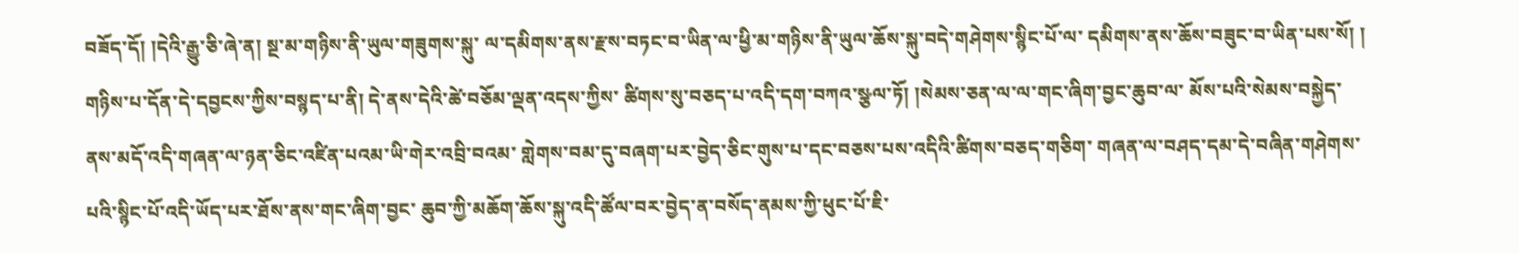བཟོད་དོ། །དེའི་རྒྱུ་ཅི་ཞེ་ན། སྔ་མ་གཉིས་ནི་ཡུལ་གཟུགས་སྐུ་ ལ་དམིགས་ནས་རྫས་བཏང་བ་ཡིན་ལ་ཕྱི་མ་གཉིས་ནི་ཡུལ་ཆོས་སྐུ་བདེ་གཤེགས་སྙིང་པོ་ལ་ དམིགས་ནས་ཆོས་བཟུང་བ་ཡིན་པས་སོ། ། གཉིས་པ་དོན་དེ་དབྱངས་ཀྱིས་བསྙད་པ་ནི། དེ་ནས་དེའི་ཚེ་བཅོམ་ལྡན་འདས་ཀྱིས་ ཚིགས་སུ་བཅད་པ་འདི་དག་བཀའ་སྩལ་ཏོ། །སེམས་ཅན་ལ་ལ་གང་ཞིག་བྱང་ཆུབ་ལ་ མོས་པའི་སེམས་བསྐྱེད་ནས་མདོ་འདི་གཞན་ལ་ཉན་ཅིང་འཛིན་པའམ་ཡི་གེར་འབྲི་བའམ་ གླེགས་བམ་དུ་བཞག་པར་བྱེད་ཅིང་གུས་པ་དང་བཅས་པས་འདིའི་ཚིགས་བཅད་གཅིག་ གཞན་ལ་བཤད་དམ་དེ་བཞིན་གཤེགས་པའི་སྙིང་པོ་འདི་ཡོད་པར་ཐོས་ནས་གང་ཞིག་བྱང་ ཆུབ་ཀྱི་མཆོག་ཆོས་སྐུ་འདི་ཚོལ་བར་བྱེད་ན་བསོད་ནམས་ཀྱི་ཕུང་པོ་ཇི་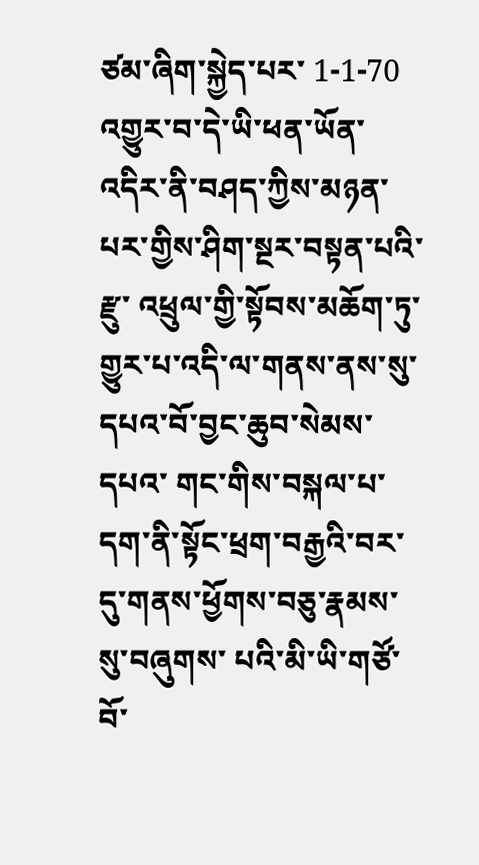ཙམ་ཞིག་སྐྱེད་པར་ 1-1-70 འགྱུར་བ་དེ་ཡི་ཕན་ཡོན་འདིར་ནི་བཤད་ཀྱིས་མཉན་པར་གྱིས་ཤིག་སྔར་བསྟན་པའི་རྫུ་ འཕྲུལ་གྱི་སྟོབས་མཆོག་ཏུ་གྱུར་པ་འདི་ལ་གནས་ནས་སུ་དཔའ་བོ་བྱང་ཆུབ་སེམས་དཔའ་ གང་གིས་བསྐལ་པ་དག་ནི་སྟོང་ཕྲག་བརྒྱའི་བར་དུ་གནས་ཕྱོགས་བཅུ་རྣམས་སུ་བཞུགས་ པའི་མི་ཡི་གཙོ་བོ་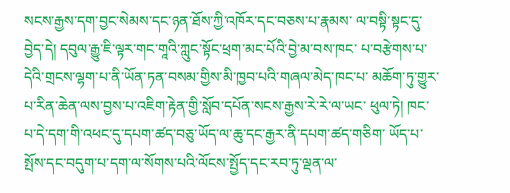སངས་རྒྱས་དག་བྱང་སེམས་དང་ཉན་ཐོས་ཀྱི་འཁོར་དང་བཅས་པ་རྣམས་ ལ་བསྟི་སྟང་དུ་བྱེད་དེ། དབུལ་རྒྱུ་ཇི་ལྟར་གང་གཱའི་ཀླུང་སྟོང་ཕྲག་མང་པོའི་བྱེ་མ་བས་ཁང་ པ་བརྩེགས་པ་དེའི་གྲངས་ལྷག་པ་ནི་ཡོན་ཏན་བསམ་གྱིས་མི་ཁྱབ་པའི་གཞལ་མེད་ཁང་པ་ མཆོག་ཏུ་གྱུར་པ་རིན་ཆེན་ལས་བྱས་པ་འཇིག་རྟེན་གྱི་སློབ་དཔོན་སངས་རྒྱས་རེ་རེ་ལ་ཡང་ ཕུལ་ཏེ། ཁང་པ་དེ་དག་གི་འཕང་དུ་དཔག་ཚད་བཅུ་ཡོད་ལ་ཆུ་དང་རྒྱར་ནི་དཔག་ཚད་གཅིག་ ཡོད་པ་སྤོས་དང་བདུག་པ་དག་ལ་སོགས་པའི་ལོངས་སྤྱོད་དང་རབ་ཏུ་ལྡན་ལ་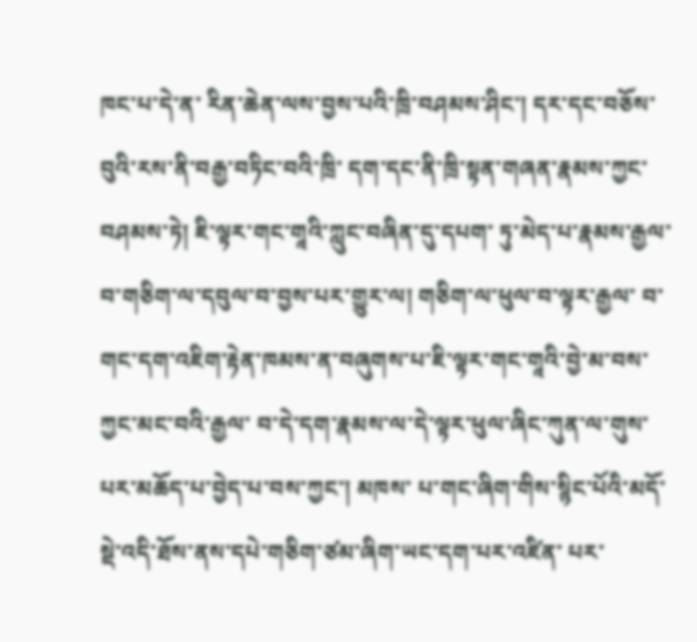ཁང་པ་དེ་ན་ རིན་ཆེན་ལས་བྱས་པའི་ཁྲི་བཤམས་ཤིང་། དར་དང་བཅོས་བུའི་རས་ནི་བརྒྱ་བཏིང་བའི་ཁྲི་ དག་དང་ནི་ཁྲི་སྟན་གཞན་རྣམས་ཀྱང་བཤམས་ཏེ། ཇི་ལྟར་གང་གཱའི་ཀླུང་བཞིན་དུ་དཔག་ ཏུ་མེད་པ་རྣམས་རྒྱལ་བ་གཅིག་ལ་དབུལ་བ་བྱས་པར་གྱུར་ལ། གཅིག་ལ་ཕུལ་བ་ལྟར་རྒྱལ་ བ་གང་དག་འཇིག་རྟེན་ཁམས་ན་བཞུགས་པ་ཇི་ལྟར་གང་གཱའི་བྱེ་མ་བས་ཀྱང་མང་བའི་རྒྱལ་ བ་དེ་དག་རྣམས་ལ་དེ་ལྟར་ཕུལ་ཞིང་ཀུན་ལ་གུས་པར་མཆོད་པ་བྱེད་པ་བས་ཀྱང་། མཁས་ པ་གང་ཞིག་གིས་སྙིང་པོའི་མདོ་སྡེ་འདི་ཐོས་ནས་དཔེ་གཅིག་ཙམ་ཞིག་ཡང་དག་པར་འཛིན་ པར་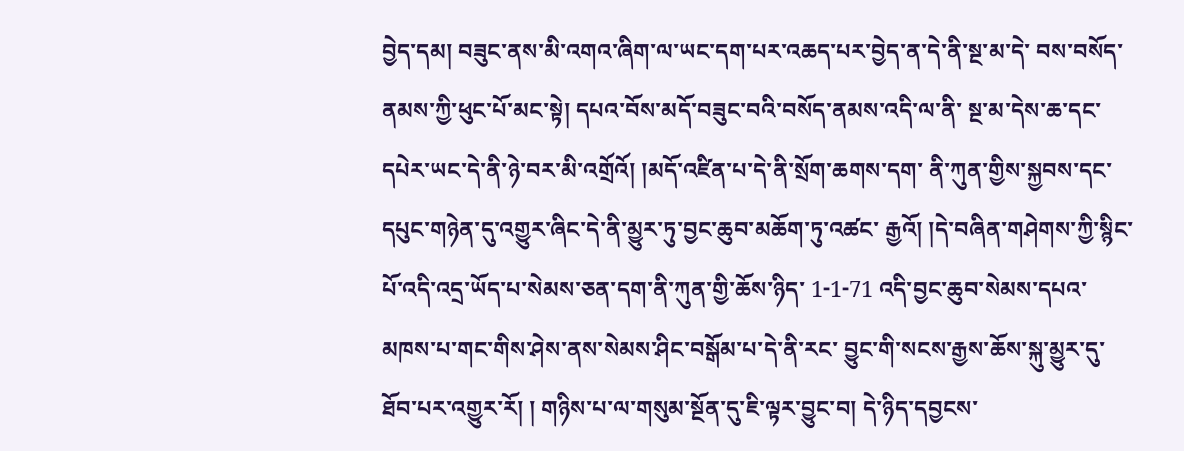བྱེད་དམ། བཟུང་ནས་མི་འགའ་ཞིག་ལ་ཡང་དག་པར་འཆད་པར་བྱེད་ན་དེ་ནི་སྔ་མ་དེ་ བས་བསོད་ནམས་ཀྱི་ཕུང་པོ་མང་སྟེ། དཔའ་བོས་མདོ་བཟུང་བའི་བསོད་ནམས་འདི་ལ་ནི་ སྔ་མ་དེས་ཆ་དང་དཔེར་ཡང་དེ་ནི་ཉེ་བར་མི་འགྲོའོ། །མདོ་འཛིན་པ་དེ་ནི་སྲོག་ཆགས་དག་ ནི་ཀུན་གྱིས་སྐྱབས་དང་དཔུང་གཉེན་དུ་འགྱུར་ཞིང་དེ་ནི་མྱུར་ཏུ་བྱང་ཆུབ་མཆོག་ཏུ་འཚང་ རྒྱའོ། །དེ་བཞིན་གཤེགས་ཀྱི་སྙིང་པོ་འདི་འདྲ་ཡོད་པ་སེམས་ཅན་དག་ནི་ཀུན་གྱི་ཆོས་ཉིད་ 1-1-71 འདི་བྱང་ཆུབ་སེམས་དཔའ་མཁས་པ་གང་གིས་ཤེས་ནས་སེམས་ཤིང་བསྒོམ་པ་དེ་ནི་རང་ བྱུང་གི་སངས་རྒྱས་ཆོས་སྐུ་མྱུར་དུ་ཐོབ་པར་འགྱུར་རོ། ། གཉིས་པ་ལ་གསུམ་སྔོན་དུ་ཇི་ལྟར་བྱུང་བ། དེ་ཉིད་དབྱངས་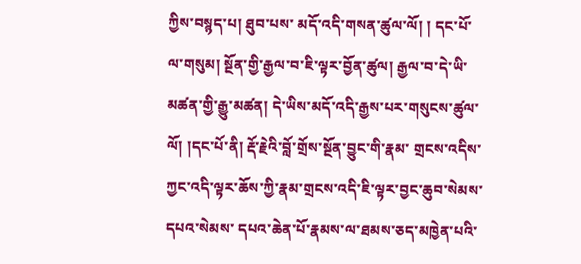ཀྱིས་བསྙད་པ། ཐུབ་པས་ མདོ་འདི་གསན་ཚུལ་ལོ། ། དང་པོ་ལ་གསུམ། སྔོན་གྱི་རྒྱལ་བ་ཇི་ལྟར་བྱོན་ཚུལ། རྒྱལ་བ་དེ་ཡི་མཚན་གྱི་རྒྱུ་མཚན། དེ་ཡིས་མདོ་འདི་རྒྱས་པར་གསུངས་ཚུལ་ལོ། །དང་པོ་ནི། རྡོ་རྗེའི་བློ་གྲོས་སྔོན་བྱུང་གི་རྣམ་ གྲངས་འདིས་ཀྱང་འདི་ལྟར་ཆོས་ཀྱི་རྣམ་གྲངས་འདི་ཇི་ལྟར་བྱང་ཆུབ་སེམས་དཔའ་སེམས་ དཔའ་ཆེན་པོ་རྣམས་ལ་ཐམས་ཅད་མཁྱེན་པའི་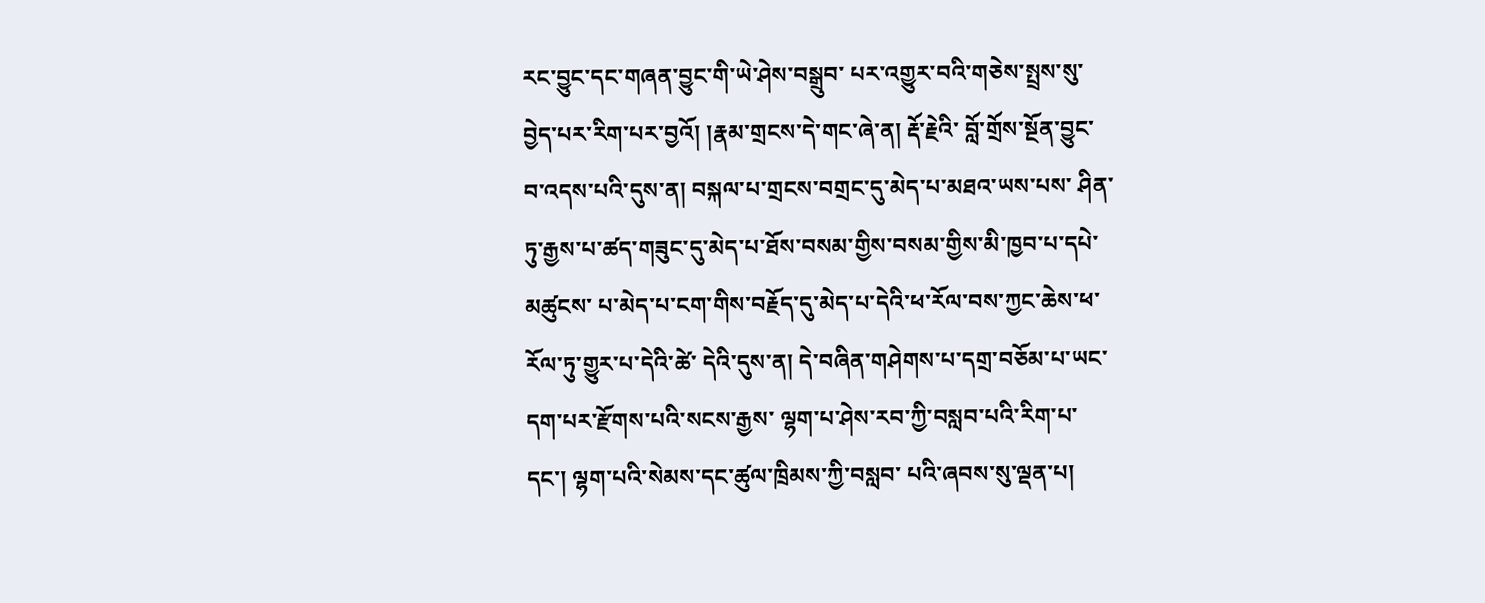རང་བྱུང་དང་གཞན་བྱུང་གི་ཡེ་ཤེས་བསྒྲུབ་ པར་འགྱུར་བའི་གཅེས་སྤྲས་སུ་བྱེད་པར་རིག་པར་བྱའོ། །རྣམ་གྲངས་དེ་གང་ཞེ་ན། རྡོ་རྗེའི་ བློ་གྲོས་སྔོན་བྱུང་བ་འདས་པའི་དུས་ན། བསྐལ་པ་གྲངས་བགྲང་དུ་མེད་པ་མཐའ་ཡས་པས་ ཤིན་ཏུ་རྒྱས་པ་ཚད་གཟུང་དུ་མེད་པ་ཐོས་བསམ་གྱིས་བསམ་གྱིས་མི་ཁྱབ་པ་དཔེ་མཚུངས་ པ་མེད་པ་ངག་གིས་བརྗོད་དུ་མེད་པ་དེའི་ཕ་རོལ་བས་ཀྱང་ཆེས་ཕ་རོལ་ཏུ་གྱུར་པ་དེའི་ཚེ་ དེའི་དུས་ན། དེ་བཞིན་གཤེགས་པ་དགྲ་བཅོམ་པ་ཡང་དག་པར་རྫོགས་པའི་སངས་རྒྱས་ ལྷག་པ་ཤེས་རབ་ཀྱི་བསླབ་པའི་རིག་པ་དང་། ལྷག་པའི་སེམས་དང་ཚུལ་ཁྲིམས་ཀྱི་བསླབ་ པའི་ཞབས་སུ་ལྡན་པ།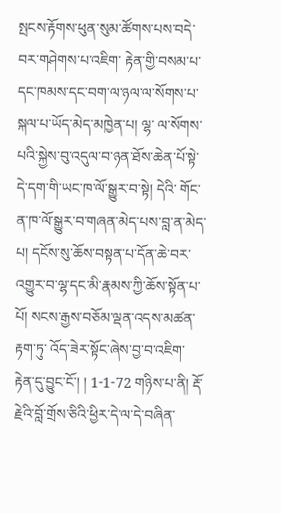སྤངས་རྟོགས་ཕུན་སུམ་ཚོགས་པས་བདེ་བར་གཤེགས་པ་འཇིག་ རྟེན་གྱི་བསམ་པ་དང་ཁམས་དང་བག་ལ་ཉལ་ལ་སོགས་པ་སྐལ་པ་ཡོད་མེད་མཁྱེན་པ། ལྷ་ ལ་སོགས་པའི་སྐྱེས་བུ་འདུལ་བ་ཉན་ཐོས་ཆེན་པོ་སྟེ་དེ་དག་གི་ཡང་ཁ་ལོ་སྒྱུར་བ་སྟེ། དེའི་ གོང་ན་ཁ་ལོ་སྒྱུར་བ་གཞན་མེད་པས་བླ་ན་མེད་པ། དངོས་སུ་ཆོས་བསྟན་པ་དོན་ཆེ་བར་ འགྱུར་བ་ལྷ་དང་མི་རྣམས་ཀྱི་ཆོས་སྟོན་པ་པོ། སངས་རྒྱས་བཅོམ་ལྡན་འདས་མཚན་རྟག་ཏུ་ འོད་ཟེར་སྟོང་ཞེས་བྱ་བ་འཇིག་རྟེན་དུ་བྱུང་ངོ་། ། 1-1-72 གཉིས་པ་ནི། རྡོ་རྗེའི་བློ་གྲོས་ཅིའི་ཕྱིར་དེ་ལ་དེ་བཞིན་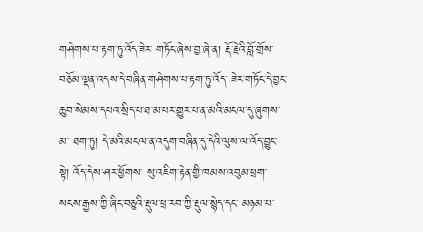གཤེགས་པ་རྟག་ཏུ་འོད་ཟེར་ གཏོང་ཞེས་བྱ་ཞེ་ན། རྡོ་རྗེའི་བློ་གྲོས་བཅོམ་ལྡན་འདས་དེ་བཞིན་གཤེགས་པ་རྟག་ཏུ་འོད་ ཟེར་གཏོང་དེ་བྱང་ཆུབ་སེམས་དཔའ་སྲིད་པ་ཐ་མ་པར་གྱུར་པ་ན་མའི་མངལ་དུ་ཞུགས་མ་ ཐག་ཏུ། དེ་མའི་མངལ་ན་འདུག་བཞིན་དུ་དེའི་ལུས་ལ་འོད་བྱུང་སྟེ། འོད་དེས་ཤར་ཕྱོགས་ སུ་འཇིག་རྟེན་གྱི་ཁམས་འབུམ་ཕྲག་སངས་རྒྱས་ཀྱི་ཞིང་བཅུའི་རྡུལ་ཕྲ་རབ་ཀྱི་རྡུལ་སྙེད་དང་ མཉམ་པ་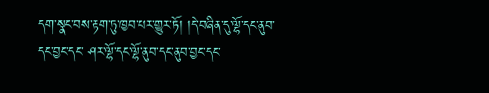དག་སྣང་བས་རྟག་ཏུ་ཁྱབ་པར་གྱུར་ཏོ། །དེ་བཞིན་དུ་ལྷོ་དང་ནུབ་དང་བྱང་དང་ ཤར་ལྷོ་དང་ལྷོ་ནུབ་དང་ནུབ་བྱང་དང་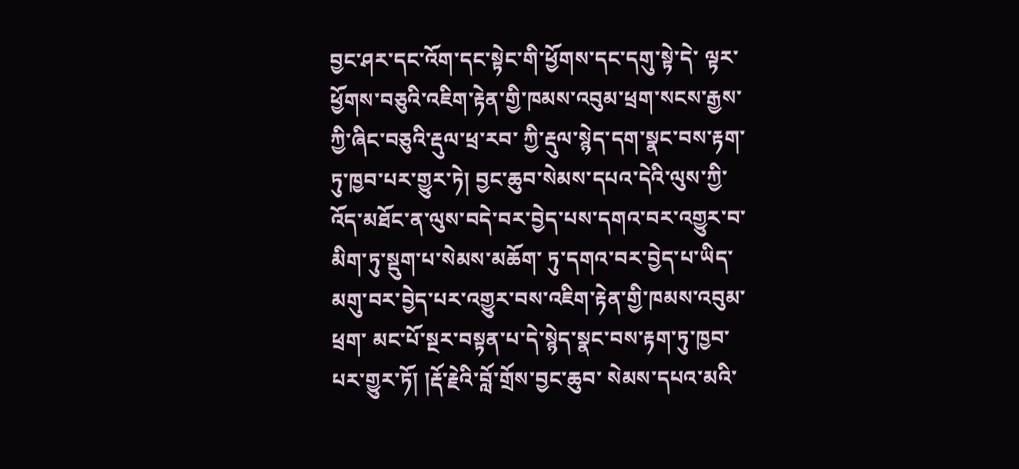བྱང་ཤར་དང་འོག་དང་སྟེང་གི་ཕྱོགས་དང་དགུ་སྟེ་དེ་ ལྟར་ཕྱོགས་བཅུའི་འཇིག་རྟེན་གྱི་ཁམས་འབུམ་ཕྲག་སངས་རྒྱས་ཀྱི་ཞིང་བཅུའི་རྡུལ་ཕྲ་རབ་ ཀྱི་རྡུལ་སྙེད་དག་སྣང་བས་རྟག་ཏུ་ཁྱབ་པར་གྱུར་ཏེ། བྱང་ཆུབ་སེམས་དཔའ་དེའི་ལུས་ཀྱི་ འོད་མཐོང་ན་ལུས་བདེ་བར་བྱེད་པས་དགའ་བར་འགྱུར་བ་མིག་ཏུ་སྡུག་པ་སེམས་མཆོག་ ཏུ་དགའ་བར་བྱེད་པ་ཡིད་མགུ་བར་བྱེད་པར་འགྱུར་བས་འཇིག་རྟེན་གྱི་ཁམས་འབུམ་ཕྲག་ མང་པོ་སྔར་བསྟན་པ་དེ་སྙེད་སྣང་བས་རྟག་ཏུ་ཁྱབ་པར་གྱུར་ཏོ། །རྡོ་རྗེའི་བློ་གྲོས་བྱང་ཆུབ་ སེམས་དཔའ་མའི་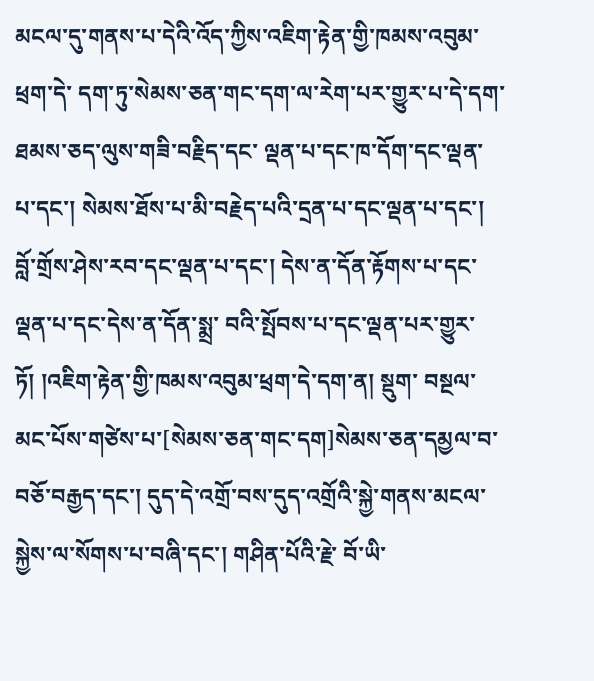མངལ་དུ་གནས་པ་དེའི་འོད་ཀྱིས་འཇིག་རྟེན་གྱི་ཁམས་འབུམ་ཕྲག་དེ་ དག་ཏུ་སེམས་ཅན་གང་དག་ལ་རེག་པར་གྱུར་པ་དེ་དག་ཐམས་ཅད་ལུས་གཟི་བརྗིད་དང་ ལྡན་པ་དང་ཁ་དོག་དང་ལྡན་པ་དང་། སེམས་ཐོས་པ་མི་བརྗེད་པའི་དྲན་པ་དང་ལྡན་པ་དང་། བློ་གྲོས་ཤེས་རབ་དང་ལྡན་པ་དང་། དེས་ན་དོན་རྟོགས་པ་དང་ལྡན་པ་དང་དེས་ན་དོན་སྨྲ་ བའི་སྤོབས་པ་དང་ལྡན་པར་གྱུར་ཏོ། །འཇིག་རྟེན་གྱི་ཁམས་འབུམ་ཕྲག་དེ་དག་ན། སྡུག་ བསྔལ་མང་པོས་གཙེས་པ་[སེམས་ཅན་གང་དག]སེམས་ཅན་དམྱལ་བ་བཅོ་བརྒྱད་དང་། དུད་དེ་འགྲོ་བས་དུད་འགྲོའི་སྐྱེ་གནས་མངལ་སྐྱེས་ལ་སོགས་པ་བཞི་དང་། གཤིན་པོའི་རྗེ་ བོ་ཡི་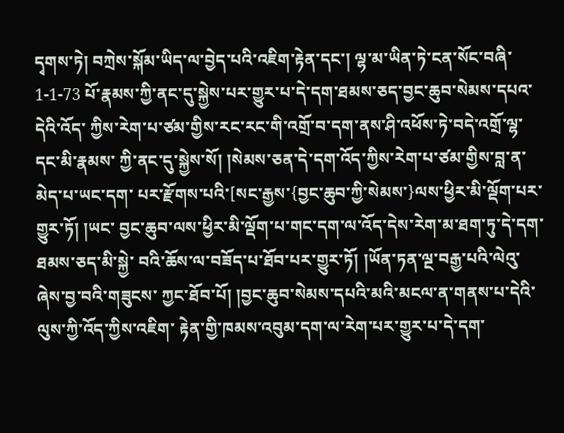དྭགས་ཏེ། བཀྲེས་སྐོམ་ཡིད་ལ་བྱེད་པའི་འཇིག་རྟེན་དང་། ལྷ་མ་ཡིན་ཏེ་ངན་སོང་བཞི་ 1-1-73 པོ་རྣམས་ཀྱི་ནང་དུ་སྐྱེས་པར་གྱུར་པ་དེ་དག་ཐམས་ཅད་བྱང་ཆུབ་སེམས་དཔའ་དེའི་འོད་ ཀྱིས་རེག་པ་ཙམ་གྱིས་རང་རང་གི་འགྲོ་བ་དག་ནས་ཤི་འཕོས་ཏེ་བདེ་འགྲོ་ལྷ་དང་མི་རྣམས་ ཀྱི་ནང་དུ་སྐྱེས་སོ། །སེམས་ཅན་དེ་དག་འོད་ཀྱིས་རེག་པ་ཙམ་གྱིས་བླ་ན་མེད་པ་ཡང་དག་ པར་རྫོགས་པའི་[སང་རྒྱས་{བྱང་ཆུབ་ཀྱི་སེམས་}ལས་ཕྱིར་མི་ལྡོག་པར་གྱུར་ཏོ། །ཡང་ བྱང་ཆུབ་ལས་ཕྱིར་མི་ལྡོག་པ་གང་དག་ལ་འོད་དེས་རེག་མ་ཐག་ཏུ་དེ་དག་ཐམས་ཅད་མི་སྐྱེ་ བའི་ཆོས་ལ་བཟོད་པ་ཐོབ་པར་གྱུར་ཏོ། །ཡོན་ཏན་ལྔ་བརྒྱ་པའི་ལེའུ་ཞེས་བྱ་བའི་གཟུངས་ ཀྱང་ཐོབ་པོ། །བྱང་ཆུབ་སེམས་དཔའི་མའི་མངལ་ན་གནས་པ་དེའི་ལུས་ཀྱི་འོད་ཀྱིས་འཇིག་ རྟེན་གྱི་ཁམས་འབུམ་དག་ལ་རེག་པར་གྱུར་པ་དེ་དག་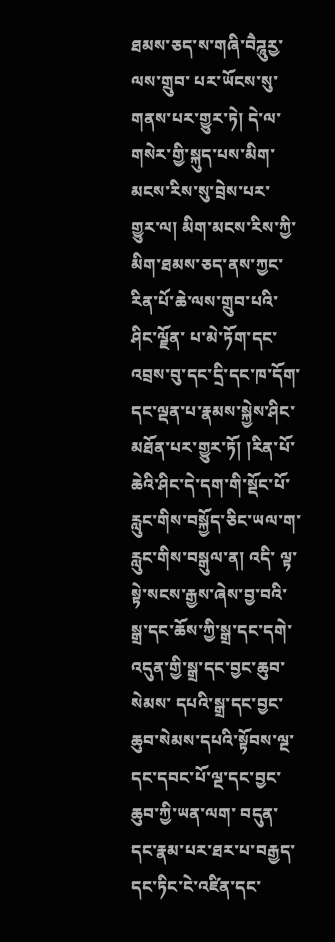ཐམས་ཅད་ས་གཞི་བཻཌཱུརྱ་ལས་གྲུབ་ པར་ཡོངས་སུ་གནས་པར་གྱུར་ཏེ། དེ་ལ་གསེར་གྱི་སྐུད་པས་མིག་མངས་རིས་སུ་བྲེས་པར་ གྱུར་ལ། མིག་མངས་རིས་ཀྱི་མིག་ཐམས་ཅད་ནས་ཀྱང་རིན་པོ་ཆེ་ལས་གྲུབ་པའི་ཤིང་ལྗོན་ པ་མེ་ཏོག་དང་འབྲས་བུ་དང་དྲི་དང་ཁ་དོག་དང་ལྡན་པ་རྣམས་སྐྱེས་ཤིང་མཐོན་པར་གྱུར་ཏོ། །རིན་པོ་ཆེའི་ཤིང་དེ་དག་གི་སྡོང་པོ་རླུང་གིས་བསྐྱོད་ཅིང་ཡལ་ག་རླུང་གིས་བསྒུལ་ན། འདི་ ལྟ་སྟེ་སངས་རྒྱས་ཞེས་བྱ་བའི་སྒྲ་དང་ཆོས་ཀྱི་སྒྲ་དང་དགེ་འདུན་གྱི་སྒྲ་དང་བྱང་ཆུབ་སེམས་ དཔའི་སྒྲ་དང་བྱང་ཆུབ་སེམས་དཔའི་སྟོབས་ལྔ་དང་དབང་པོ་ལྔ་དང་བྱང་ཆུབ་ཀྱི་ཡན་ལག་ བདུན་དང་རྣམ་པར་ཐར་པ་བརྒྱད་དང་ཏིང་ངེ་འཛིན་དང་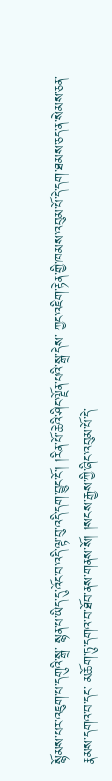སྙོམས་པར་འཇུག་པ་དགུའི་སྒྲ་ སྙན་པ་ཡིད་དུ་འོང་བ་འདི་ལྟ་བུ་འདི་དག་བྱུང་ངོ་། །རིན་པོ་ཆེའི་ཤིང་ལྗོན་པའི་སྒྲ་དེས་ ཀྱང་འཇིག་རྟེན་གྱི་ཁམས་འབུམ་པོ་དེ་དག་ཐམས་ཅད་ན་སེམས་ཅན་རྣམས་དགའ་བ་དང་ མཆོག་ཏུ་དགའ་བ་ཐོབ་ནས་གནས་སོ། །སངས་རྒྱས་ཀྱི་ཞིང་འབུམ་པོ་དེ་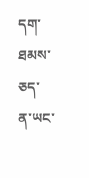དག་ཐམས་ཅད་ ན་ཡང་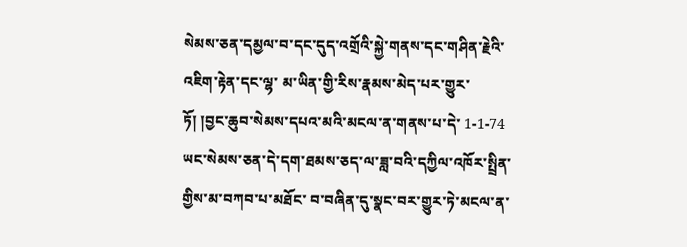སེམས་ཅན་དམྱལ་བ་དང་དུད་འགྲོའི་སྐྱེ་གནས་དང་གཤིན་རྗེའི་འཇིག་རྟེན་དང་ལྷ་ མ་ཡིན་གྱི་རིས་རྣམས་མེད་པར་གྱུར་ཏོ། །བྱང་ཆུབ་སེམས་དཔའ་མའི་མངལ་ན་གནས་པ་དེ་ 1-1-74 ཡང་སེམས་ཅན་དེ་དག་ཐམས་ཅད་ལ་ཟླ་བའི་དཀྱིལ་འཁོར་སྤྲིན་གྱིས་མ་བཀབ་པ་མཐོང་ བ་བཞིན་དུ་སྣང་བར་གྱུར་ཏེ་མངལ་ན་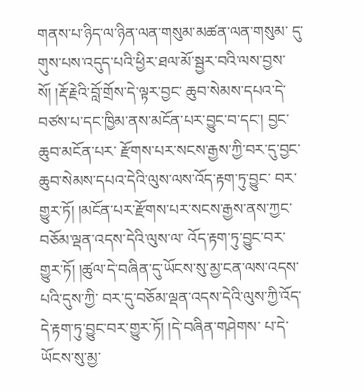གནས་པ་ཉིད་ལ་ཉིན་ལན་གསུམ་མཚན་ལན་གསུམ་ དུ་གུས་པས་འདུད་པའི་ཕྱིར་ཐལ་མོ་སྦྱར་བའི་ལས་བྱས་སོ། །རྡོ་རྗེའི་བློ་གྲོས་དེ་ལྟར་བྱང་ ཆུབ་སེམས་དཔའ་དེ་བཙས་པ་དང་ཁྱིམ་ནས་མངོན་པར་བྱུང་བ་དང་། བྱང་ཆུབ་མངོན་པར་ རྫོགས་པར་སངས་རྒྱས་ཀྱི་བར་དུ་བྱང་ཆུབ་སེམས་དཔའ་དེའི་ལུས་ལས་འོད་རྟག་ཏུ་བྱུང་ བར་གྱུར་ཏོ། །མངོན་པར་རྫོགས་པར་སངས་རྒྱས་ནས་ཀྱང་བཅོམ་ལྡན་འདས་དེའི་ལུས་ལ་ འོད་རྟག་ཏུ་བྱུང་བར་གྱུར་ཏོ། །ཚུལ་དེ་བཞིན་དུ་ཡོངས་སུ་མྱ་ངན་ལས་འདས་པའི་དུས་ཀྱི་ བར་དུ་བཅོམ་ལྡན་འདས་དེའི་ལུས་ཀྱི་འོད་དེ་རྟག་ཏུ་བྱུང་བར་གྱུར་ཏོ། །དེ་བཞིན་གཤེགས་ པ་དེ་ཡོངས་སུ་མྱ་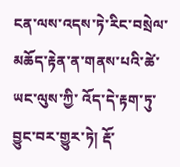ངན་ལས་འདས་ཏེ་རིང་བསྲེལ་མཆོད་རྟེན་ན་གནས་པའི་ཚེ་ཡང་ལུས་ཀྱི་ འོད་དེ་རྟག་ཏུ་བྱུང་བར་གྱུར་ཏེ། རྡོ་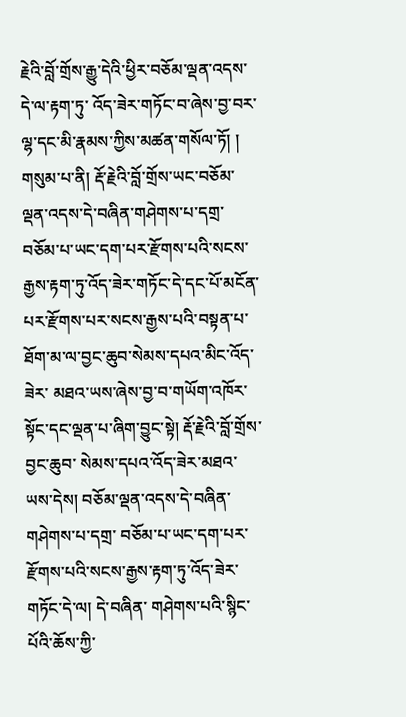རྗེའི་བློ་གྲོས་རྒྱུ་དེའི་ཕྱིར་བཅོམ་ལྡན་འདས་དེ་ལ་རྟག་ཏུ་ འོད་ཟེར་གཏོང་བ་ཞེས་བྱ་བར་ལྷ་དང་མི་རྣམས་ཀྱིས་མཚན་གསོལ་ཏོ། ། གསུམ་པ་ནི། རྡོ་རྗེའི་བློ་གྲོས་ཡང་བཅོམ་ལྡན་འདས་དེ་བཞིན་གཤེགས་པ་དགྲ་ བཅོམ་པ་ཡང་དག་པར་རྫོགས་པའི་སངས་རྒྱས་རྟག་ཏུ་འོད་ཟེར་གཏོང་དེ་དང་པོ་མངོན་ པར་རྫོགས་པར་སངས་རྒྱས་པའི་བསྟན་པ་ཐོག་མ་ལ་བྱང་ཆུབ་སེམས་དཔའ་མིང་འོད་ཟེར་ མཐའ་ཡས་ཞེས་བྱ་བ་གཡོག་འཁོར་སྟོང་དང་ལྡན་པ་ཞིག་བྱུང་སྟེ། རྡོ་རྗེའི་བློ་གྲོས་བྱང་ཆུབ་ སེམས་དཔའ་འོད་ཟེར་མཐའ་ཡས་དེས། བཅོམ་ལྡན་འདས་དེ་བཞིན་གཤེགས་པ་དགྲ་ བཅོམ་པ་ཡང་དག་པར་རྫོགས་པའི་སངས་རྒྱས་རྟག་ཏུ་འོད་ཟེར་གཏོང་དེ་ལ། དེ་བཞིན་ གཤེགས་པའི་སྙིང་པོའི་ཆོས་ཀྱི་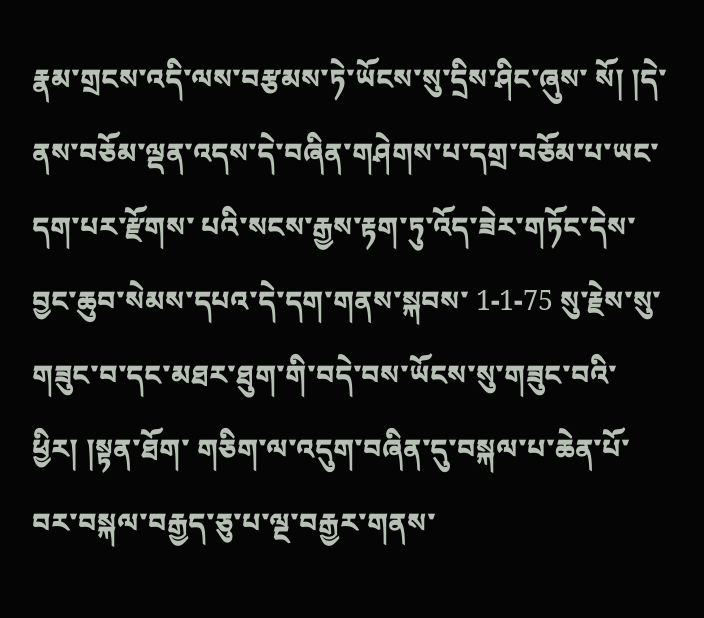རྣམ་གྲངས་འདི་ལས་བརྩམས་ཏེ་ཡོངས་སུ་དྲིས་ཤིང་ཞུས་ སོ། །དེ་ནས་བཅོམ་ལྡན་འདས་དེ་བཞིན་གཤེགས་པ་དགྲ་བཅོམ་པ་ཡང་དག་པར་རྫོགས་ པའི་སངས་རྒྱས་རྟག་ཏུ་འོད་ཟེར་གཏོང་དེས་བྱང་ཆུབ་སེམས་དཔའ་དེ་དག་གནས་སྐབས་ 1-1-75 སུ་རྗེས་སུ་གཟུང་བ་དང་མཐར་ཐུག་གི་བདེ་བས་ཡོངས་སུ་གཟུང་བའི་ཕྱིར། །སྟན་ཐོག་ གཅིག་ལ་འདུག་བཞིན་དུ་བསྐལ་པ་ཆེན་པོ་བར་བསྐལ་བརྒྱད་ཅུ་པ་ལྔ་བརྒྱར་གནས་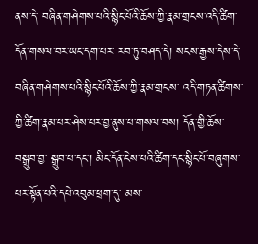ནས་དེ་ བཞིན་གཤེགས་པའི་སྙིང་པོའི་ཆོས་ཀྱི་རྣམ་གྲངས་འདི་ཚིག་དོན་གསལ་བར་ཡང་དག་པར་ རབ་ཏུ་བཤད་དེ། སངས་རྒྱས་དེས་དེ་བཞིན་གཤེགས་པའི་སྙིང་པོའི་ཆོས་ཀྱི་རྣམ་གྲངས་ འདི་གཏན་ཚིགས་ཀྱི་ཚིག་རྣམ་པར་ཤེས་པར་བྱ་ནུས་པ་གསལ་བས། དོན་གྱི་ཆོས་བསྒྲུབ་བྱ་ སྒྲུབ་པ་དང་། མིང་དོན་ངེས་པའི་ཚིག་དང་སྙིང་པོ་བཞུགས་པར་སྟོན་པའི་དཔེ་འབུམ་ཕྲག་དུ་ མས་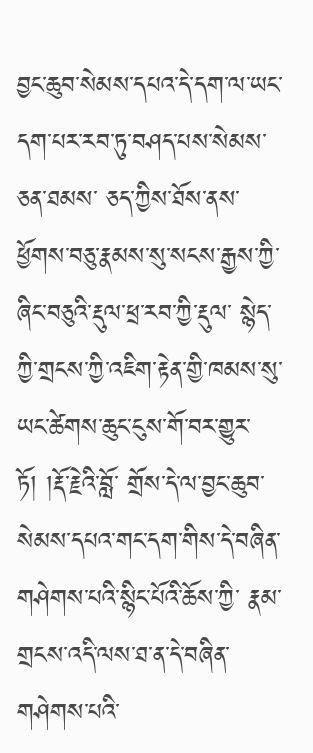བྱང་ཆུབ་སེམས་དཔའ་དེ་དག་ལ་ཡང་དག་པར་རབ་ཏུ་བཤད་པས་སེམས་ཅན་ཐམས་ ཅད་ཀྱིས་ཐོས་ནས་ཕྱོགས་བཅུ་རྣམས་སུ་སངས་རྒྱས་ཀྱི་ཞིང་བཅུའི་རྡུལ་ཕྲ་རབ་ཀྱི་རྡུལ་ སྙེད་ཀྱི་གྲངས་ཀྱི་འཇིག་རྟེན་གྱི་ཁམས་སུ་ཡང་ཚེགས་ཆུང་ངུས་གོ་བར་གྱུར་ཏོ། །རྡོ་རྗེའི་བློ་ གྲོས་དེ་ལ་བྱང་ཆུབ་སེམས་དཔའ་གང་དག་གིས་དེ་བཞིན་གཤེགས་པའི་སྙིང་པོའི་ཆོས་ཀྱི་ རྣམ་གྲངས་འདི་ལས་ཐ་ན་དེ་བཞིན་གཤེགས་པའི་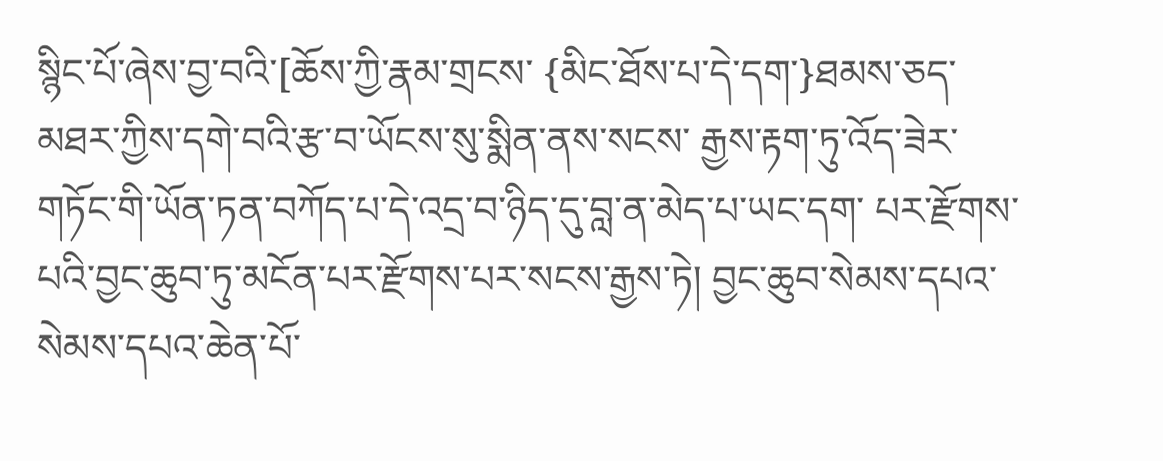སྙིང་པོ་ཞེས་བྱ་བའི་[ཆོས་ཀྱི་རྣམ་གྲངས་ {མིང་ཐོས་པ་དེ་དག་}ཐམས་ཅད་མཐར་ཀྱིས་དགེ་བའི་རྩ་བ་ཡོངས་སུ་སྨིན་ནས་སངས་ རྒྱས་རྟག་ཏུ་འོད་ཟེར་གཏོང་གི་ཡོན་ཏན་བཀོད་པ་དེ་འདྲ་བ་ཉིད་དུ་བླ་ན་མེད་པ་ཡང་དག་ པར་རྫོགས་པའི་བྱང་ཆུབ་ཏུ་མངོན་པར་རྫོགས་པར་སངས་རྒྱས་ཏེ། བྱང་ཆུབ་སེམས་དཔའ་ སེམས་དཔའ་ཆེན་པོ་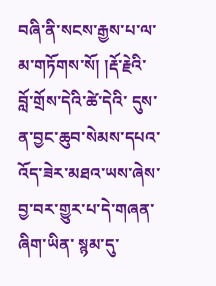བཞི་ནི་སངས་རྒྱས་པ་ལ་མ་གཏོགས་སོ། །རྡོ་རྗེའི་བློ་གྲོས་དེའི་ཚེ་དེའི་ དུས་ན་བྱང་ཆུབ་སེམས་དཔའ་འོད་ཟེར་མཐའ་ཡས་ཞེས་བྱ་བར་གྱུར་པ་དེ་གཞན་ཞིག་ཡིན་ སྙམ་དུ་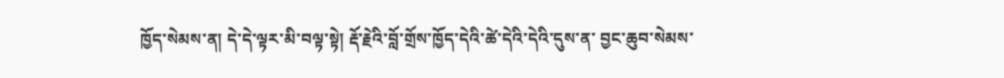ཁྱོད་སེམས་ན། དེ་དེ་ལྟར་མི་བལྟ་སྟེ། རྡོ་རྗེའི་བློ་གྲོས་ཁྱོད་དེའི་ཚེ་དེའི་དེའི་དུས་ན་ བྱང་ཆུབ་སེམས་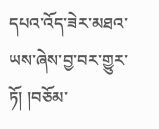དཔའ་འོད་ཟེར་མཐའ་ཡས་ཞེས་བྱ་བར་གྱུར་ཏོ། །བཅོམ་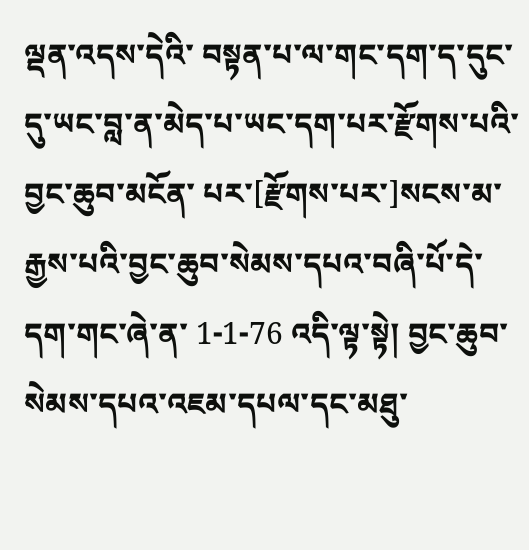ལྡན་འདས་དེའི་ བསྟན་པ་ལ་གང་དག་ད་དུང་དུ་ཡང་བླ་ན་མེད་པ་ཡང་དག་པར་རྫོགས་པའི་བྱང་ཆུབ་མངོན་ པར་[རྫོགས་པར་]སངས་མ་རྒྱས་པའི་བྱང་ཆུབ་སེམས་དཔའ་བཞི་པོ་དེ་དག་གང་ཞེ་ན་ 1-1-76 འདི་ལྟ་སྟེ། བྱང་ཆུབ་སེམས་དཔའ་འཇམ་དཔལ་དང་མཐུ་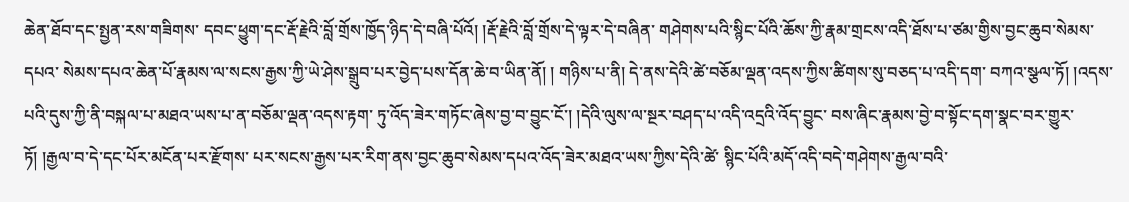ཆེན་ཐོབ་དང་སྤྱན་རས་གཟིགས་ དབང་ཕྱུག་དང་རྡོ་རྗེའི་བློ་གྲོས་ཁྱོད་ཉིད་དེ་བཞི་པོའོ། །རྡོ་རྗེའི་བློ་གྲོས་དེ་ལྟར་དེ་བཞིན་ གཤེགས་པའི་སྙིང་པོའི་ཆོས་ཀྱི་རྣམ་གྲངས་འདི་ཐོས་པ་ཙམ་གྱིས་བྱང་ཆུབ་སེམས་དཔའ་ སེམས་དཔའ་ཆེན་པོ་རྣམས་ལ་སངས་རྒྱས་ཀྱི་ཡེ་ཤེས་སྒྲུབ་པར་བྱེད་པས་དོན་ཆེ་བ་ཡིན་ནོ། ། གཉིས་པ་ནི། དེ་ནས་དེའི་ཚེ་བཅོམ་ལྡན་འདས་ཀྱིས་ཚིགས་སུ་བཅད་པ་འདི་དག་ བཀའ་སྩལ་ཏོ། །འདས་པའི་དུས་ཀྱི་ནི་བསྐལ་པ་མཐའ་ཡས་པ་ན་བཅོམ་ལྡན་འདས་རྟག་ ཏུ་འོད་ཟེར་གཏོང་ཞེས་བྱ་བ་བྱུང་ངོ་། །དེའི་ལུས་ལ་སྔར་བཤད་པ་འདི་འདྲའི་འོད་བྱུང་ བས་ཞིང་རྣམས་བྱེ་བ་སྟོང་དག་སྣང་བར་གྱུར་ཏོ། །རྒྱལ་བ་དེ་དང་པོར་མངོན་པར་རྫོགས་ པར་སངས་རྒྱས་པར་རིག་ནས་བྱང་ཆུབ་སེམས་དཔའ་འོད་ཟེར་མཐའ་ཡས་ཀྱིས་དེའི་ཚེ་ སྙིང་པོའི་མདོ་འདི་བདེ་གཤེགས་རྒྱལ་བའི་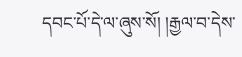དབང་པོ་དེ་ལ་ཞུས་སོ། །རྒྱལ་བ་དེས་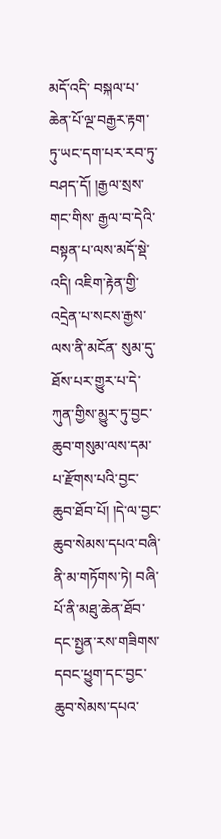མདོ་འདི་ བསྐལ་པ་ཆེན་པོ་ལྔ་བརྒྱར་རྟག་ཏུ་ཡང་དག་པར་རབ་ཏུ་བཤད་དོ། །རྒྱལ་སྲས་གང་གིས་ རྒྱལ་བ་དེའི་བསྟན་པ་ལས་མདོ་སྡེ་འདི། འཇིག་རྟེན་གྱི་འདྲེན་པ་སངས་རྒྱས་ལས་ནི་མངོན་ སུམ་དུ་ཐོས་པར་གྱུར་པ་དེ་ཀུན་གྱིས་མྱུར་ཏུ་བྱང་ཆུབ་གསུམ་ལས་དམ་པ་རྫོགས་པའི་བྱང་ ཆུབ་ཐོབ་པོ། །དེ་ལ་བྱང་ཆུབ་སེམས་དཔའ་བཞི་ནི་མ་གཏོགས་ཏེ། བཞི་པོ་ནི་མཐུ་ཆེན་ཐོབ་ དང་སྤྱན་རས་གཟིགས་དབང་ཕྱུག་དང་བྱང་ཆུབ་སེམས་དཔའ་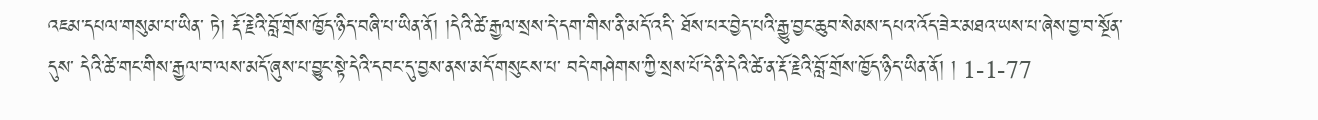འཇམ་དཔལ་གསུམ་པ་ཡིན་ ཏེ། རྡོ་རྗེའི་བློ་གྲོས་ཁྱོད་ཉིད་བཞི་པ་ཡིན་ནོ། །དེའི་ཚེ་རྒྱལ་སྲས་དེ་དག་གིས་ནི་མདོ་འདི་ ཐོས་པར་བྱེད་པའི་རྒྱུ་བྱང་ཆུབ་སེམས་དཔའ་འོད་ཟེར་མཐའ་ཡས་པ་ཞེས་བྱ་བ་སྔོན་དུས་ དེའི་ཚེ་གང་གིས་རྒྱལ་བ་ལས་མདོ་ཞུས་པ་བྱུང་སྟེ་དེའི་དབང་དུ་བྱས་ནས་མདོ་གསུངས་པ་ བདེ་གཤེགས་ཀྱི་སྲས་པོ་དེ་ནི་དེའི་ཚེ་ན་རྡོ་རྗེའི་བློ་གྲོས་ཁྱོད་ཉིད་ཡིན་ནོ། ། 1-1-77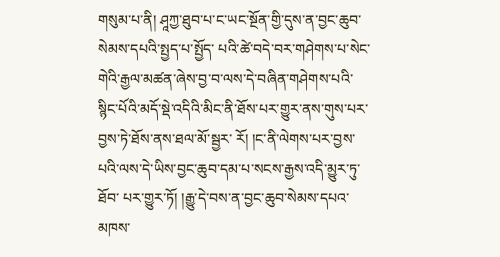གསུམ་པ་ནི། ཤཱཀྱ་ཐུབ་པ་ང་ཡང་སྔོན་གྱི་དུས་ན་བྱང་ཆུབ་སེམས་དཔའི་སྤྱད་པ་སྤྱོད་ པའི་ཚེ་བདེ་བར་གཤེགས་པ་སེང་གེའི་རྒྱལ་མཚན་ཞེས་བྱ་བ་ལས་དེ་བཞིན་གཤེགས་པའི་ སྙིང་པོའི་མདོ་སྡེ་འདིའི་མིང་ནི་ཐོས་པར་གྱུར་ནས་གུས་པར་བྱས་ཏེ་ཐོས་ནས་ཐལ་མོ་སྦྱར་ རོ། །ང་ནི་ལེགས་པར་བྱས་པའི་ལས་དེ་ཡིས་བྱང་ཆུབ་དམ་པ་སངས་རྒྱས་འདི་མྱུར་ཏུ་ཐོབ་ པར་གྱུར་ཏོ། །རྒྱུ་དེ་བས་ན་བྱང་ཆུབ་སེམས་དཔའ་མཁས་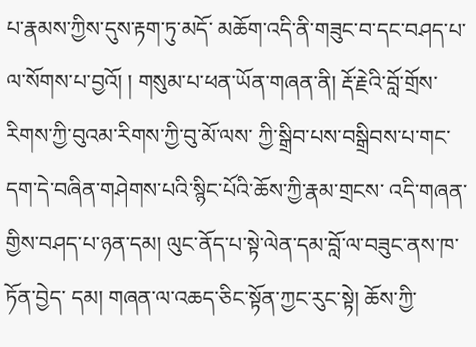པ་རྣམས་ཀྱིས་དུས་རྟག་ཏུ་མདོ་ མཆོག་འདི་ནི་གཟུང་བ་དང་བཤད་པ་ལ་སོགས་པ་བྱའོ། ། གསུམ་པ་ཕན་ཡོན་གཞན་ནི། རྡོ་རྗེའི་བློ་གྲོས་རིགས་ཀྱི་བུའམ་རིགས་ཀྱི་བུ་མོ་ལས་ ཀྱི་སྒྲིབ་པས་བསྒྲིབས་པ་གང་དག་དེ་བཞིན་གཤེགས་པའི་སྙིང་པོའི་ཆོས་ཀྱི་རྣམ་གྲངས་ འདི་གཞན་གྱིས་བཤད་པ་ཉན་དམ། ལུང་ནོད་པ་སྟེ་ལེན་དམ་བློ་ལ་བཟུང་ནས་ཁ་ཏོན་བྱེད་ དམ། གཞན་ལ་འཆད་ཅིང་སྟོན་ཀྱང་རུང་སྟེ། ཆོས་ཀྱི་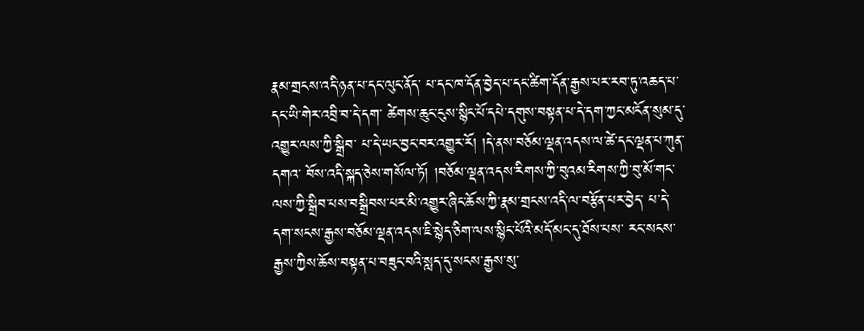རྣམ་གྲངས་འདི་ཉན་པ་དང་ལུང་ནོད་ པ་དང་ཁ་དོན་བྱེད་པ་དང་ཚིག་དོན་རྒྱས་པར་རབ་ཏུ་འཆད་པ་དང་ཡི་གེར་འབྲི་བ་དེ་དག་ ཚེགས་ཆུང་ངུས་སྙིང་པོ་དཔེ་དགུས་བསྟན་པ་དེ་དག་ཀྱང་མངོན་སུམ་དུ་འགྱུར་ལས་ཀྱི་སྒྲིབ་ པ་དེ་ཡང་བྱང་བར་འགྱུར་རོ། །དེ་ནས་བཅོམ་ལྡན་འདས་ལ་ཚེ་དང་ལྡན་པ་ཀུན་དགའ་ བོས་འདི་སྐད་ཅེས་གསོལ་ཏོ། །བཅོམ་ལྡན་འདས་རིགས་ཀྱི་བུའམ་རིགས་ཀྱི་བུ་མོ་གང་ ལས་ཀྱི་སྒྲིབ་པས་བསྒྲིབས་པར་མི་འགྱུར་ཞིང་ཆོས་ཀྱི་རྣམ་གྲངས་འདི་ལ་བརྩོན་པར་བྱེད་ པ་དེ་དག་སངས་རྒྱས་བཅོམ་ལྡན་འདས་ཇི་སྙེད་ཅིག་ལས་སྙིང་པོའི་མདོ་མང་དུ་ཐོས་པས་ རང་སངས་རྒྱས་ཀྱིས་ཆོས་བསྟན་པ་བཟུང་བའི་སླད་དུ་སངས་རྒྱས་སུ་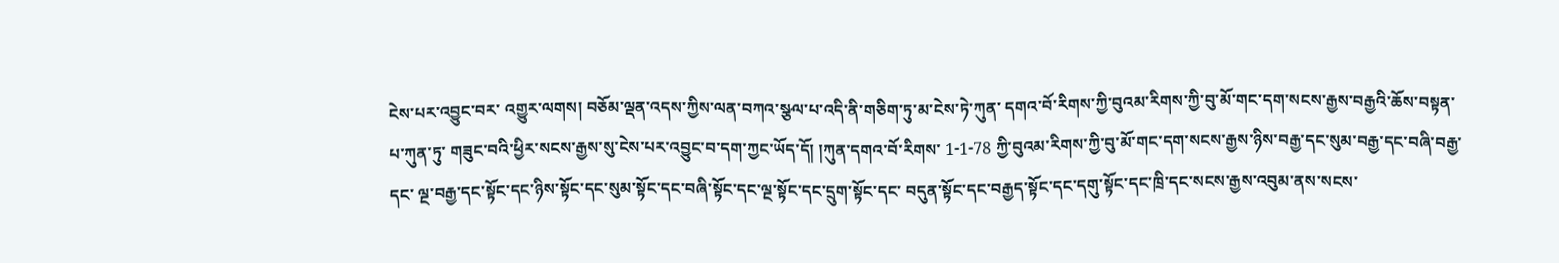ངེས་པར་འབྱུང་བར་ འགྱུར་ལགས། བཅོམ་ལྡན་འདས་ཀྱིས་ལན་བཀའ་སྩལ་པ་འདི་ནི་གཅིག་ཏུ་མ་ངེས་ཏེ་ཀུན་ དགའ་བོ་རིགས་ཀྱི་བུའམ་རིགས་ཀྱི་བུ་མོ་གང་དག་སངས་རྒྱས་བརྒྱའི་ཆོས་བསྟན་པ་ཀུན་ཏུ་ གཟུང་བའི་ཕྱིར་སངས་རྒྱས་སུ་ངེས་པར་འབྱུང་བ་དག་ཀྱང་ཡོད་དོ། །ཀུན་དགའ་བོ་རིགས་ 1-1-78 ཀྱི་བུའམ་རིགས་ཀྱི་བུ་མོ་གང་དག་སངས་རྒྱས་ཉིས་བརྒྱ་དང་སུམ་བརྒྱ་དང་བཞི་བརྒྱ་དང་ ལྔ་བརྒྱ་དང་སྟོང་དང་ཉིས་སྟོང་དང་སུམ་སྟོང་དང་བཞི་སྟོང་དང་ལྔ་སྟོང་དང་དྲུག་སྟོང་དང་ བདུན་སྟོང་དང་བརྒྱད་སྟོང་དང་དགུ་སྟོང་དང་ཁྲི་དང་སངས་རྒྱས་འབུམ་ནས་སངས་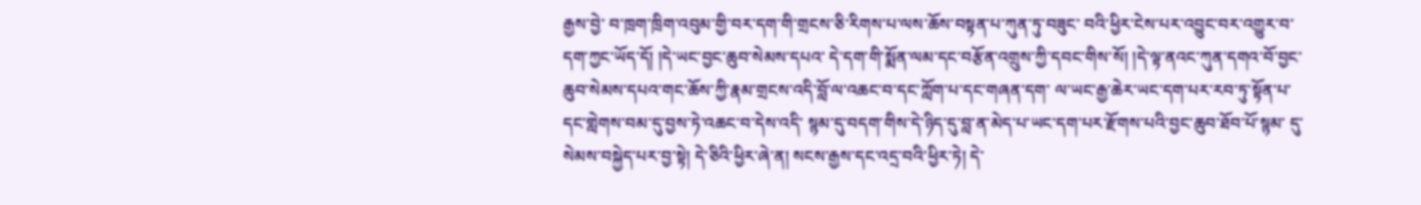རྒྱས་བྱེ་ བ་ཁྲག་ཁྲིག་འབུམ་གྱི་བར་དག་གི་གྲངས་ཅི་རིགས་པ་ལས་ཆོས་བསྟན་པ་ཀུན་ཏུ་བཟུང་ བའི་ཕྱིར་ངེས་པར་འབྱུང་བར་འགྱུར་བ་དག་ཀྱང་ཡོད་དོ། །དེ་ཡང་བྱང་ཆུབ་སེམས་དཔའ་ དེ་དག་གི་སྨོན་ལམ་དང་བརྩོན་འགྲུས་ཀྱི་དབང་གིས་སོ། །དེ་ལྟ་ནའང་ཀུན་དགའ་བོ་བྱང་ ཆུབ་སེམས་དཔའ་གང་ཆོས་ཀྱི་རྣམ་གྲངས་འདི་བློ་ལ་འཆང་བ་དང་ཀློག་པ་དང་གཞན་དག་ ལ་ཡང་རྒྱ་ཆེར་ཡང་དག་པར་རབ་ཏུ་སྟོན་པ་དང་གླེགས་བམ་དུ་བྱས་ཏེ་འཆང་བ་དེས་འདི་ སྙམ་དུ་བདག་གིས་དེ་ཉིད་དུ་བླ་ན་མེད་པ་ཡང་དག་པར་རྫོགས་པའི་བྱང་ཆུབ་ཐོབ་པོ་སྙམ་ དུ་སེམས་བསྐྱེད་པར་བྱ་སྟེ། དེ་ཅིའི་ཕྱིར་ཞེ་ན། སངས་རྒྱས་དང་འདྲ་བའི་ཕྱིར་ཏེ། དེ་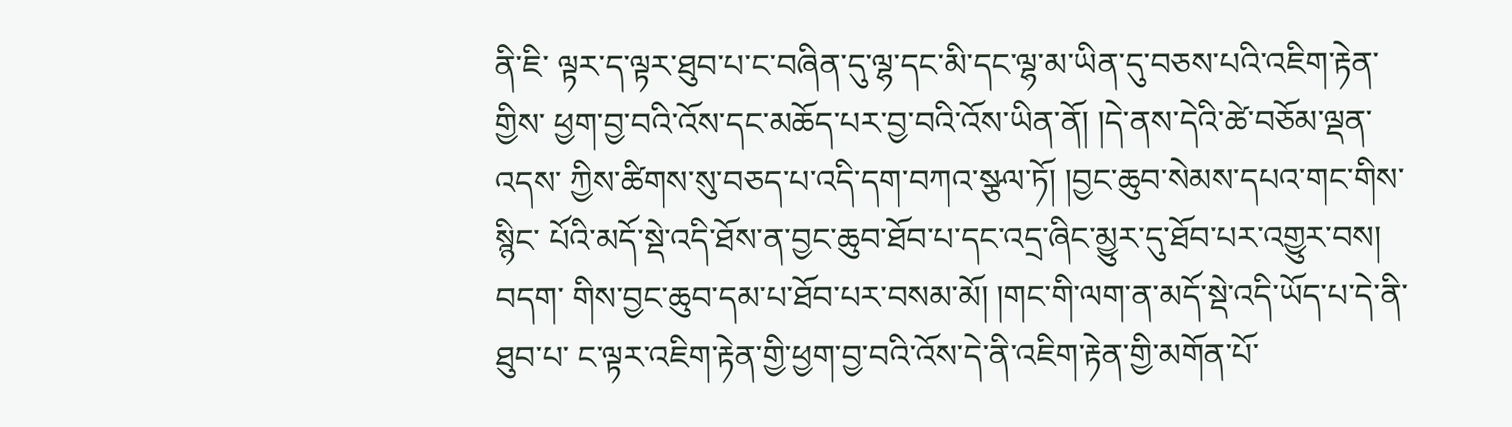ནི་ཇི་ ལྟར་ད་ལྟར་ཐུབ་པ་ང་བཞིན་དུ་ལྷ་དང་མི་དང་ལྷ་མ་ཡིན་དུ་བཅས་པའི་འཇིག་རྟེན་གྱིས་ ཕྱག་བྱ་བའི་འོས་དང་མཆོད་པར་བྱ་བའི་འོས་ཡིན་ནོ། །དེ་ནས་དེའི་ཚེ་བཅོམ་ལྡན་འདས་ ཀྱིས་ཚིགས་སུ་བཅད་པ་འདི་དག་བཀའ་སྩལ་ཏོ། །བྱང་ཆུབ་སེམས་དཔའ་གང་གིས་སྙིང་ པོའི་མདོ་སྡེ་འདི་ཐོས་ན་བྱང་ཆུབ་ཐོབ་པ་དང་འདྲ་ཞིང་མྱུར་དུ་ཐོབ་པར་འགྱུར་བས། བདག་ གིས་བྱང་ཆུབ་དམ་པ་ཐོབ་པར་བསམ་མོ། །གང་གི་ལག་ན་མདོ་སྡེ་འདི་ཡོད་པ་དེ་ནི་ཐུབ་པ་ ང་ལྟར་འཇིག་རྟེན་གྱི་ཕྱག་བྱ་བའི་འོས་དེ་ནི་འཇིག་རྟེན་གྱི་མགོན་པོ་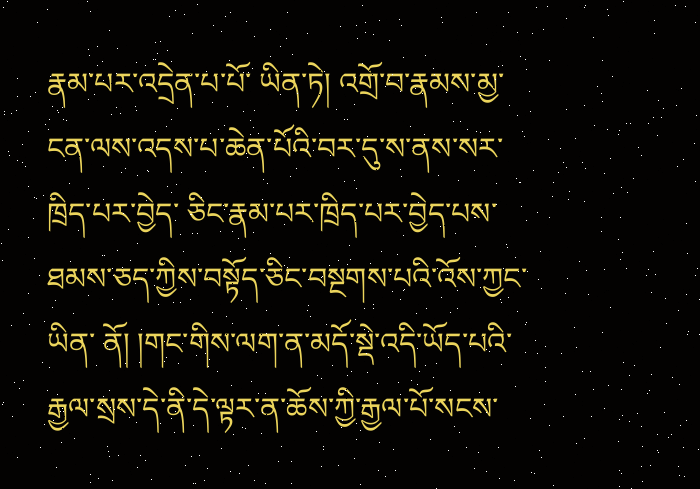རྣམ་པར་འདྲེན་པ་པོ་ ཡིན་ཏེ། འགྲོ་བ་རྣམས་མྱ་ངན་ལས་འདས་པ་ཆེན་པོའི་བར་དུ་ས་ནས་སར་ཁྲིད་པར་བྱེད་ ཅིང་རྣམ་པར་ཁྲིད་པར་བྱེད་པས་ཐམས་ཅད་ཀྱིས་བསྟོད་ཅིང་བསྔགས་པའི་འོས་ཀྱང་ཡིན་ ནོ། །གང་གིས་ལག་ན་མདོ་སྡེ་འདི་ཡོད་པའི་རྒྱལ་སྲས་དེ་ནི་དེ་ལྟར་ན་ཆོས་ཀྱི་རྒྱལ་པོ་སངས་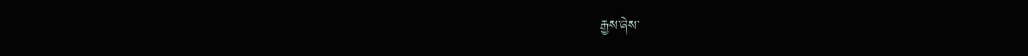རྒྱས་ཞེས་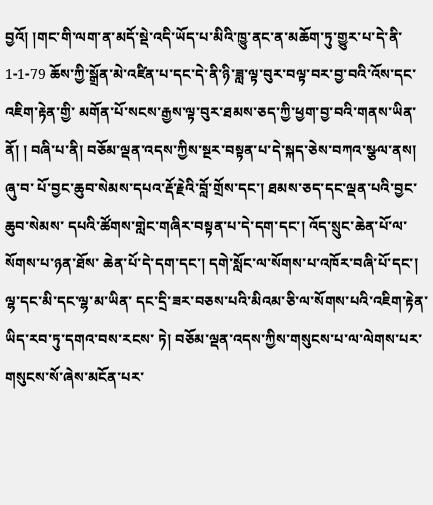བྱའོ། །གང་གི་ལག་ན་མདོ་སྡེ་འདི་ཡོད་པ་མིའི་ཁྱུ་ནང་ན་མཆོག་ཏུ་གྱུར་པ་དེ་ནི་ 1-1-79 ཆོས་ཀྱི་སྒྲོན་མེ་འཛིན་པ་དང་དེ་ནི་ཉི་ཟླ་ལྟ་བུར་བལྟ་བར་བྱ་བའི་འོས་དང་འཇིག་རྟེན་གྱི་ མགོན་པོ་སངས་རྒྱས་ལྟ་བུར་ཐམས་ཅད་ཀྱི་ཕྱག་བྱ་བའི་གནས་ཡིན་ནོ། ། བཞི་པ་ནི། བཅོམ་ལྡན་འདས་ཀྱིས་སྔར་བསྟན་པ་དེ་སྐད་ཅེས་བཀའ་སྩལ་ནས། ཞུ་བ་ པོ་བྱང་ཆུབ་སེམས་དཔའ་རྡོ་རྗེའི་བློ་གྲོས་དང་། ཐམས་ཅད་དང་ལྡན་པའི་བྱང་ཆུབ་སེམས་ དཔའི་ཚོགས་གླེང་གཞིར་བསྟན་པ་དེ་དག་དང་། འོད་སྲུང་ཆེན་པོ་ལ་སོགས་པ་ཉན་ཐོས་ ཆེན་པོ་དེ་དག་དང་། དགེ་སློང་ལ་སོགས་པ་འཁོར་བཞི་པོ་དང་། ལྷ་དང་མི་དང་ལྷ་མ་ཡིན་ དང་དྲི་ཟར་བཅས་པའི་མིའམ་ཅི་ལ་སོགས་པའི་འཇིག་རྟེན་ཡིད་རབ་ཏུ་དགའ་བས་རངས་ ཏེ། བཅོམ་ལྡན་འདས་ཀྱིས་གསུངས་པ་ལ་ལེགས་པར་གསུངས་སོ་ཞེས་མངོན་པར་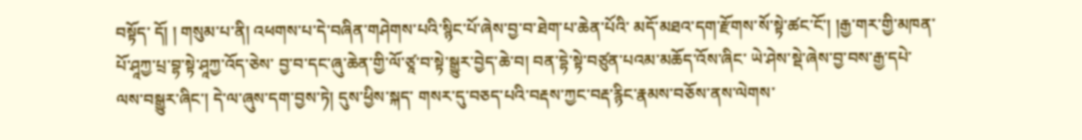བསྟོད་ དོ། ། གསུམ་པ་ནི། འཕགས་པ་དེ་བཞིན་གཤེགས་པའི་སྙིང་པོ་ཞེས་བྱ་བ་ཐེག་པ་ཆེན་པོའི་ མདོ་མཐའ་དག་རྫོགས་སོ་སྟེ་ཚང་ངོ་། །རྒྱ་གར་གྱི་མཁན་པོ་ཤཱཀྱ་པྲ་བྷ་སྟེ་ཤཱཀྱ་འོད་ཅེས་ བྱ་བ་དང་ཞུ་ཆེན་གྱི་ལོ་ཙཱ་བ་སྟེ་སྒྱུར་བྱེད་ཆེ་བ། བན་དྷེ་སྟེ་བཙུན་པའམ་མཆོད་འོས་ཞིང་ ཡེ་ཤེས་སྡེ་ཞེས་བྱ་བས་རྒྱ་དཔེ་ལས་བསྒྱུར་ཞིང་། དེ་ལ་ཞུས་དག་བྱས་ཏེ། དུས་ཕྱིས་སྐད་ གསར་དུ་བཅད་པའི་བརྡས་ཀྱང་བརྡ་རྙིང་རྣམས་བཅོས་ནས་ལེགས་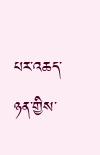པར་འཆད་ཉན་གྱིས་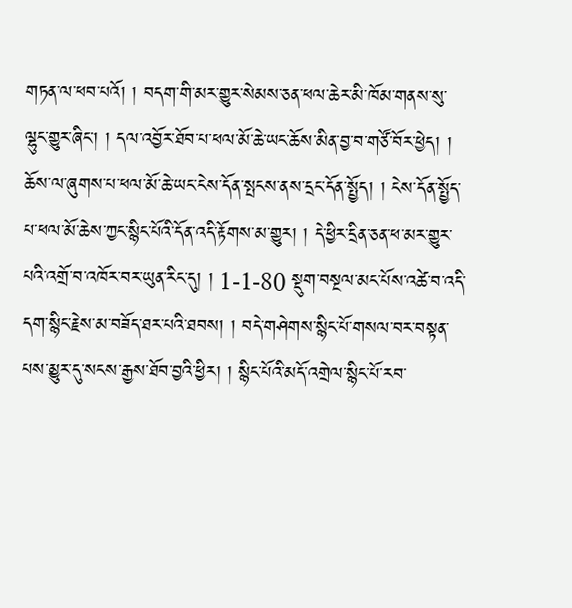གཏན་ལ་ཕབ་པའོ། ། བདག་གི་མར་གྱུར་སེམས་ཅན་ཕལ་ཆེར་མི་ཁོམ་གནས་སུ་ལྷུང་གྱུར་ཞིང་། ། དལ་འབྱོར་ཐོབ་པ་ཕལ་མོ་ཆེ་ཡང་ཆོས་མིན་བྱ་བ་གཙོ་བོར་ཕྱེད། ། ཆོས་ལ་ཞུགས་པ་ཕལ་མོ་ཆེ་ཡང་ངེས་དོན་སྤངས་ནས་དྲང་དོན་སྤྱོད། ། ངེས་དོན་སྤྱོད་པ་ཕལ་མོ་ཆེས་ཀྱང་སྙིང་པོའི་དོན་འདི་རྟོགས་མ་གྱུར། ། དེ་ཕྱིར་དྲིན་ཅན་ཕ་མར་གྱུར་པའི་འགྲོ་བ་འཁོར་བར་ཡུན་རིང་དུ། ། 1-1-80 སྡུག་བསྔལ་མང་པོས་འཚེ་བ་འདི་དག་སྙིང་རྗེས་མ་བཟོད་ཐར་པའི་ཐབས། ། བདེ་གཤེགས་སྙིང་པོ་གསལ་བར་བསྟན་པས་མྱུར་དུ་སངས་རྒྱས་ཐོབ་བྱའི་ཕྱིར། ། སྙིང་པོའི་མདོ་འགྲེལ་སྙིང་པོ་རབ་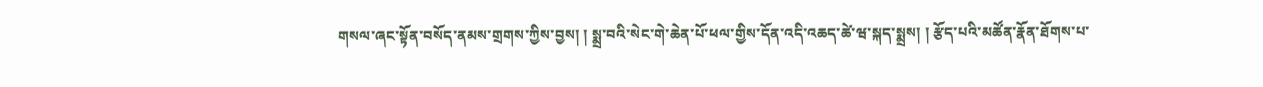གསལ་ཞང་སྟོན་བསོད་ནམས་གྲགས་ཀྱིས་བྱས། ། སྨྲ་བའི་སེང་གེ་ཆེན་པོ་ཕལ་གྱིས་དོན་འདི་འཆད་ཚེ་ཝ་སྐད་སྨྲས། ། རྩོད་པའི་མཚོན་རྣོན་ཐོགས་པ་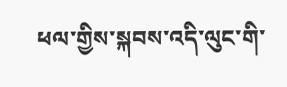ཕལ་གྱིས་སྐབས་འདི་ལུང་གི་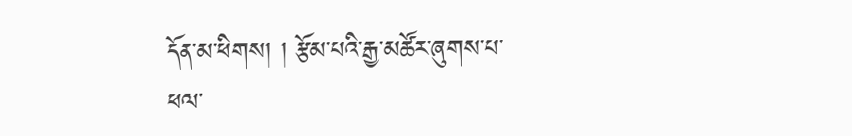དོན་མ་ཕིགས། ། རྩོམ་པའི་རྒྱ་མཚོར་ཞུགས་པ་ཕལ་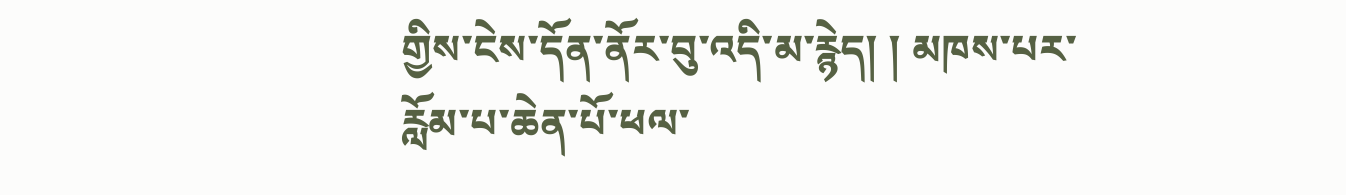གྱིས་ངེས་དོན་ནོར་བུ་འདི་མ་རྙེད། ། མཁས་པར་རློམ་པ་ཆེན་པོ་ཕལ་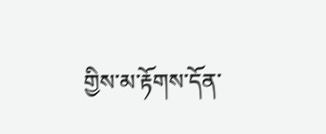གྱིས་མ་རྟོགས་དོན་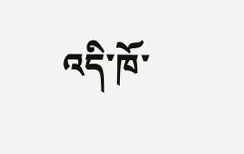འདི་ཁོ་